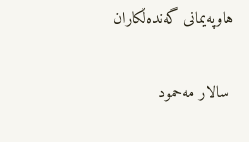هاوپه‌یمانی‌ گه‌نده‌ڵكاران

 سالار مه‌حمود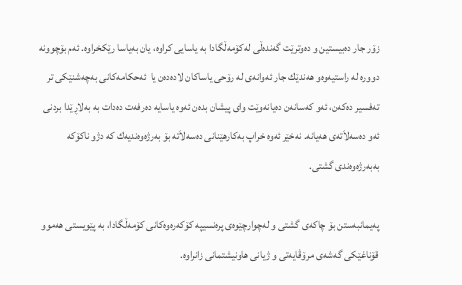زۆر جار ده‌بیستین و ده‌وترێت گه‌نده‌ڵی‌ له‌كۆمه‌ڵگادا به‌ یاسایی‌ كراوه‌، یان به‌یاسا رێكخراوه‌. ئه‌م بۆچوونه‌ دووره‌ له‌ راستیه‌وه‌و هه‌ندێك جار ئه‌وانه‌ی‌ له‌ رۆحی‌ یاساكان لاده‌ده‌ن یا  ئه‌حكامه‌كانی‌ به‌چه‌شنێكی‌ تر ته‌فسیر ده‌كه‌ن، ئه‌و كه‌سانه‌ن ده‌یانه‌وێت وای‌ پیشان بده‌ن ئه‌وه‌ یاسایه‌ ده‌رفه‌ت ده‌دات به‌ به‌لاڕێدا بردنی‌ ئه‌و ده‌سه‌لاَته‌ی‌ هه‌یانه‌. نه‌خێر ئه‌وه‌ خراپ به‌كارهێنانی‌ ده‌سه‌لاَته‌ بۆ به‌رژه‌وه‌ندیه‌ك كه‌ دژو ناكۆكه‌ به‌به‌رژه‌وه‌ندی‌ گشتی‌.

په‌یمانبه‌ستن بۆ چاكه‌ی‌ گشتی‌ و له‌چوارچێوه‌ی‌ پره‌نسیپه‌ كۆكه‌ره‌وه‌كانی‌ كۆمه‌ڵگادا، به‌ پێویستی‌ هه‌موو قۆناغێكی‌ گه‌شه‌ی‌ مرۆڤایه‌تی‌ و ژیانی‌ هاونیشتمانی‌ زانراوه‌.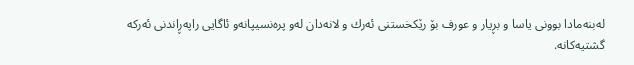له‌بنه‌مادا بوونی‌ یاسا و بڕیار و عورف بۆ رێكخستنی‌ ئه‌رك و لانه‌دان له‌و پره‌نسیپانه‌و ئاگایی‌ راپه‌ڕاندنی‌ ئه‌ركه‌ گشتیه‌كانه‌.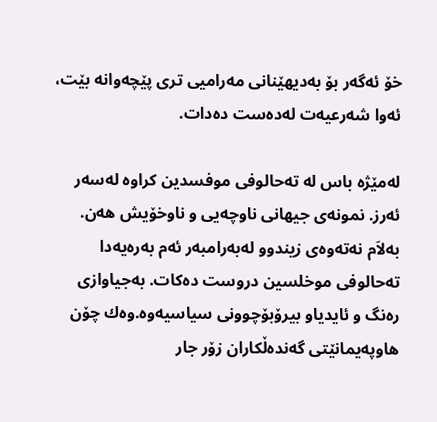خۆ ئه‌گه‌ر بۆ به‌دیهێنانی‌ مه‌رامیی‌ تری‌ پێچه‌وانه‌ بێت، ئه‌وا شه‌رعیه‌ت له‌ده‌ست ده‌دات.

له‌مێژه‌ باس له‌ ته‌حالوفی‌ موفسدین كراوه‌ له‌سه‌ر ئه‌رز. نمونه‌ی‌ جیهانی‌ ناوچه‌یی‌ و ناوخۆیش هه‌ن. به‌لاَم نه‌ته‌وه‌ی‌ زیندوو له‌به‌رامبه‌ر ئه‌م به‌ره‌یه‌دا ته‌حالوفی‌ موخلسین دروست ده‌كات. به‌جیاوازی‌ ره‌نگ و ئایدیاو بیرۆبۆچوونی‌ سیاسیه‌وه‌.وه‌ك چۆن هاوپه‌یمانێتی‌ گه‌نده‌ڵكاران زۆر جار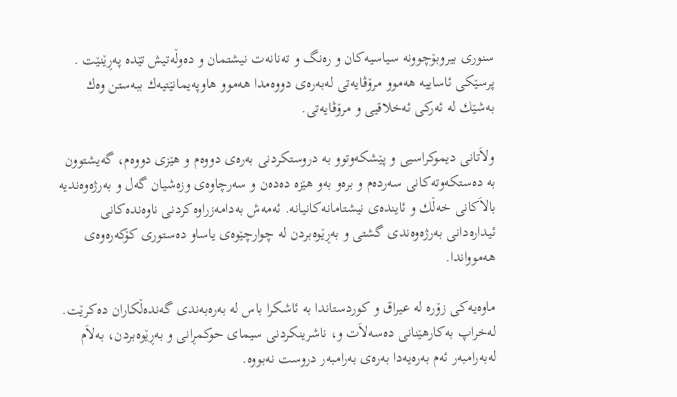سنوری‌ بیروبۆچوونه‌ سیاسیه‌كان و ره‌نگ و ته‌نانه‌ت نیشتمان و ده‌وڵه‌تیش تێده‌ په‌ڕێنێت . پرسێكی‌ ئاساییه‌ هه‌موو مرۆڤایه‌تی‌ له‌به‌ره‌ی دووه‌مدا هه‌موو هاوپه‌یمانێتیه‌ك ببه‌ستن وه‌ك به‌شێك له‌ ئه‌ركی‌ ئه‌خلاقیی‌ و مرۆڤایه‌تی‌.

ولاَتانی‌ دیموكراسیی‌ و پێشكه‌وتوو به‌ دروستكردنی‌ به‌ره‌ی‌ دووه‌م و هێزی‌ دووه‌م، گه‌یشتوون به‌ ده‌ستكه‌وته‌كانی‌ سه‌رده‌م و بره‌و به‌و هێزه‌ ده‌ده‌ن و سه‌رچاوه‌ی‌ وزه‌شیان گه‌ل و به‌رژه‌وه‌ندیه‌ بالاَكانی‌ خه‌ڵك و ئاینده‌ی‌ نیشتامانه‌كانیانه‌. ئه‌مه‌ش به‌دامه‌زراوه‌كردنی‌ ناوه‌نده‌كانی‌ ئیداره‌دانی‌ به‌رژه‌وه‌ندی‌ گشتی‌ و به‌ڕێوه‌بردن له‌ چوارچێوه‌ی‌ یاساو ده‌ستوری‌ كۆكه‌ره‌وه‌ی‌ هه‌موواندا.

ماوه‌یه‌كی‌ زۆره‌ له‌ عیراق و كوردستاندا به‌ ئاشكرا باس له‌ به‌ره‌به‌ندی‌ گه‌نده‌ڵكاران ده‌كرێت. له‌خراپ به‌كارهێنانی‌ ده‌سه‌لاَت و، ناشرینكردنی‌ سیمای‌ حوكمڕانی‌ و به‌ڕێوه‌بردن، به‌لاَم له‌به‌رامبه‌ر ئه‌م به‌ره‌یه‌دا به‌ره‌ی‌ به‌رامبه‌ر دروست نه‌بووه‌.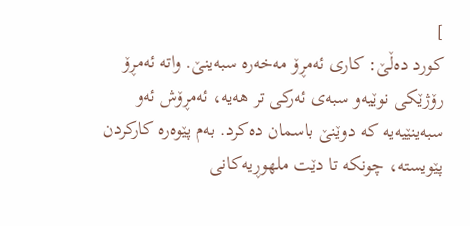]
كورد ده‌ڵێ‌: كاری‌ ئه‌مڕۆ مه‌خه‌ره‌ سبه‌ینێ‌. واته‌ ئه‌مڕۆ رۆژێكی‌ نوێیه‌و سبه‌ی‌ ئه‌ركی‌ تر هه‌یه‌، ئه‌مڕۆش ئه‌و سبه‌ینێیه‌یه‌ كه‌ دوێنێ‌ باسمان ده‌كرد. به‌م پێوه‌ره‌ كاركردن پێویسته‌، چونكه‌ تا دێت ملهوڕیه‌كانی‌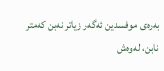به‌ره‌ی‌ موفسدین ئه‌گه‌ر زیاتر نه‌بن كه‌متر نابن، له‌وه‌ش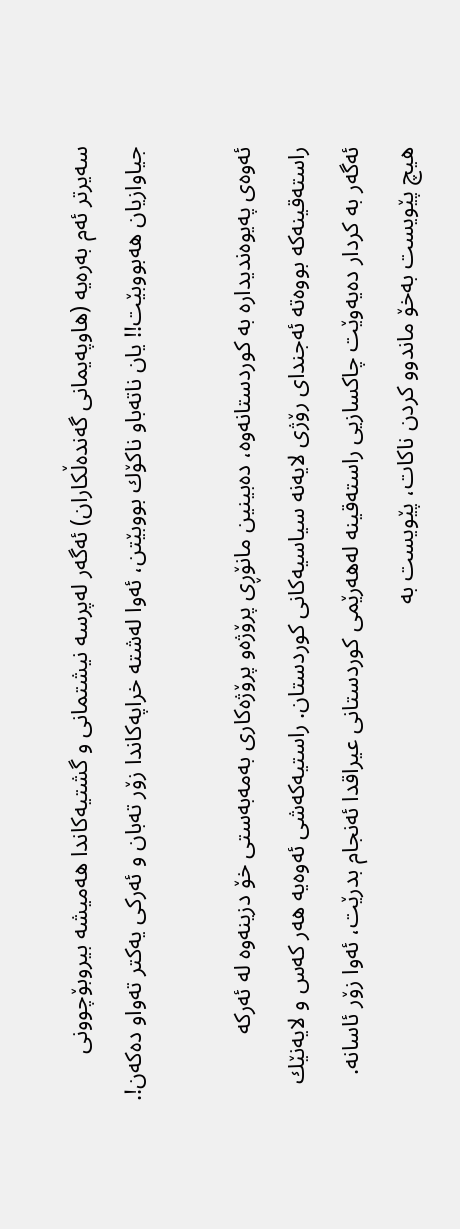سه‌یرتر ئه‌م به‌ره‌یه‌ (هاوپه‌یمانی‌ گه‌نده‌ڵكاران) ئه‌گه‌ر له‌پرسه‌ نیشتمانی‌ و گشتیه‌كاندا هه‌میشه‌ بیروبۆچوونی‌ جیاوازیان هه‌بووبێت!! یان ناته‌باو ناكۆك بووبێتن، ئه‌وا له‌شته‌ خراپه‌كاندا زۆر ته‌بان و ئه‌ركی‌ یه‌كتر ته‌واو ده‌كه‌ن!.

ئه‌وه‌ی‌ په‌یوه‌ندیداره‌ به‌ كوردستانه‌وه‌، ده‌بینین مانۆڕی‌ پرۆژه‌و پرۆژه‌كاری‌ به‌مه‌به‌ستی‌ خۆ دزینه‌وه‌ له‌ ئه‌ركه‌ راسته‌قینه‌كه‌ بووه‌ته‌ ئه‌جندای‌ رۆژی‌ لایه‌نه‌ سیاسیه‌كانی‌ كوردستان. راستیه‌كه‌شی‌ ئه‌وه‌یه‌ هه‌ر كه‌س و لایه‌نێك ئه‌گه‌ر به‌ كردار ده‌یه‌وێت چاكسازیی‌ راسته‌قینه‌ له‌هه‌رێمی‌ كوردستانی‌ عیراقدا ئه‌نجام بدرێت، ئه‌وا زۆر ئاسانه‌. هیچ پێویست به‌خۆ ماندوو كردن ناكات، پێویست به‌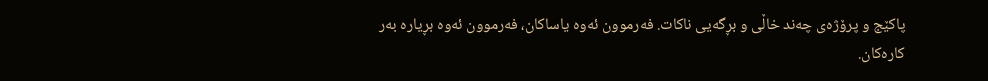پاكێج و پرۆژه‌ی‌ چه‌ند خاڵی‌ و بڕگه‌یی‌ ناكات. فه‌رموون ئه‌وه‌ یاساكان، فه‌رموون ئه‌وه‌ بڕیاره‌ به‌ر كاره‌كان.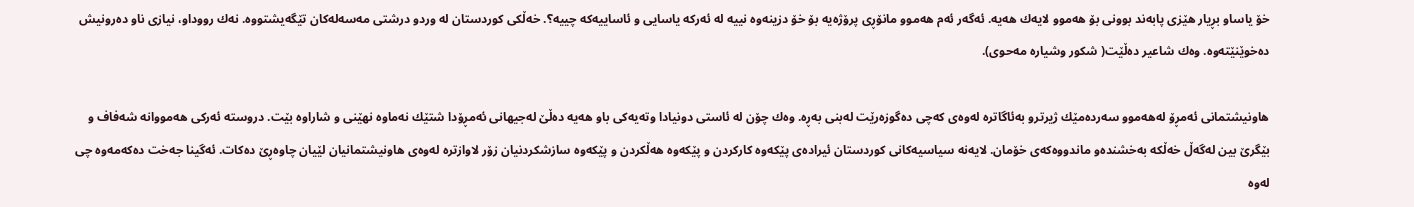خۆ یاساو بڕیار هێزی‌ پابه‌ند بوونی‌ بۆ هه‌موو لایه‌ك هه‌یه‌. ئه‌گه‌ر ئه‌م هه‌موو مانۆڕی‌ پرۆژه‌یه‌ بۆ خۆ دزینه‌وه‌ نییه‌ له‌ ئه‌ركه‌ یاسایی‌ و ئاساییه‌كه‌ چییه‌؟. خه‌ڵكی‌ كوردستان له‌ وردو درشتی‌ مه‌سه‌له‌كان تێگه‌یشتووه‌. نه‌ك رووداو، نیازی‌ ناو ده‌رونیش ده‌خوێنێته‌وه‌. وه‌ك شاعیر ده‌ڵێت( شكور وشیاره‌ مه‌حوی‌).

هاونیشتمانی‌ ئه‌مڕۆ له‌هه‌موو سه‌رده‌مێك ژیرترو به‌ئاگاتره‌ له‌وه‌ی‌ كه‌چی‌ ده‌گوزه‌رێت له‌بنی‌ به‌ڕه‌. وه‌ك چۆن له‌ ئاستی‌ دونیادا وته‌یه‌كی‌ باو هه‌یه‌ ده‌ڵێ‌ له‌جیهانی‌ ئه‌مڕۆدا شتێك نه‌ماوه‌ نهێنی‌ و شاراوه‌ بێت. دروسته‌ ئه‌ركی‌ هه‌مووانه‌ شه‌فاف و بێگرێ‌ بین له‌گه‌ڵ خه‌ڵكه‌ به‌خشنده‌و ماندووه‌كه‌ی‌ خۆمان. لایه‌نه‌ سیاسیه‌كانی‌ كوردستان ئیراده‌ی‌ پێكه‌وه‌ كاركردن و پێكه‌وه‌ هه‌ڵكردن و پێكه‌وه‌ سازشكردنیان زۆر لاوازتره‌ له‌وه‌ی‌ هاونیشتمانیان لێیان چاوه‌ڕێ‌ ده‌كات. ئه‌گینا جه‌خت ده‌كه‌مه‌وه‌ چی‌ له‌وه‌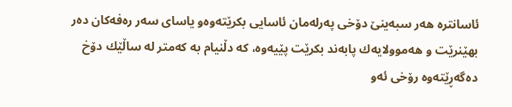ئاسانتره‌ هه‌ر سبه‌ینێ‌ دۆخی‌ په‌رله‌مان ئاسایی بكرێته‌وه‌و یاسای‌ سه‌ر ره‌فه‌كان ده‌ر بهێنرێت و هه‌موولایه‌ك پابه‌ند بكرێت پێیه‌وه‌، كه‌ دڵنیام به‌ كه‌متر له‌ ساڵێك دۆخ ده‌گه‌ڕێته‌وه‌ رۆخی‌ ئه‌و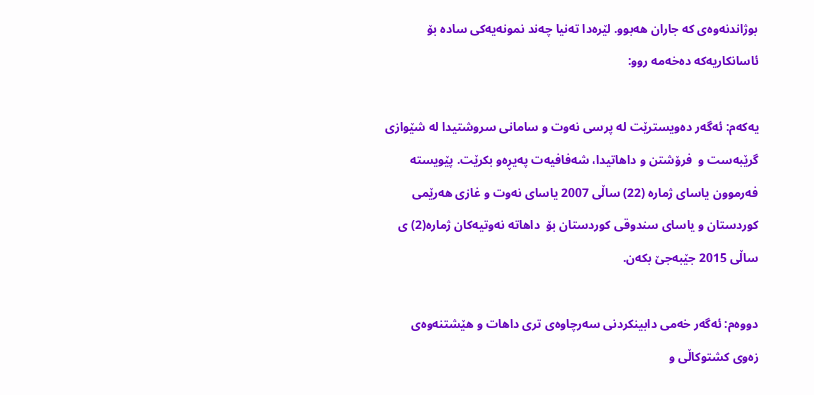بوژاندنه‌وه‌ی‌ كه‌ جاران هه‌بوو. لێره‌دا ته‌نیا چه‌ند نمونه‌یه‌كی‌ ساده‌ بۆ ئاسانكاریه‌كه‌ ده‌خه‌مه‌ روو:

یه‌كه‌م: ئه‌گه‌ر ده‌ویسترێت له‌ پرسی‌ نه‌وت و سامانی‌ سروشتیدا له‌ شێوازی‌ گرێبه‌ست و  فرۆشتن و داهاتیدا، شه‌فافیه‌ت په‌یڕه‌و بكرێت. پێویسته‌ فه‌رموون یاسای‌ ژماره‌ (22) ساڵی‌ 2007 یاسای‌ نه‌وت و غازی‌ هه‌رێمی‌ كوردستان و یاسای‌ سندوقی‌ كوردستان بۆ  داهاته‌ نه‌وتیه‌كان ژماره‌(2) ی‌ ساڵی‌ 2015 جێبه‌جێ‌ بكه‌ن.

دووه‌م: ئه‌گه‌ر خه‌می‌ دابینكردنی‌ سه‌رچاوه‌ی‌ تری‌ داهات و هێشتنه‌وه‌ی‌ زه‌وی‌ كشتوكاڵی‌ و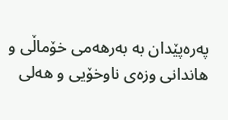په‌ره‌پێدان به‌ به‌رهه‌می‌ خۆماڵی‌ و هاندانی‌ وزه‌ی‌ ناوخۆیی‌ و هه‌لی‌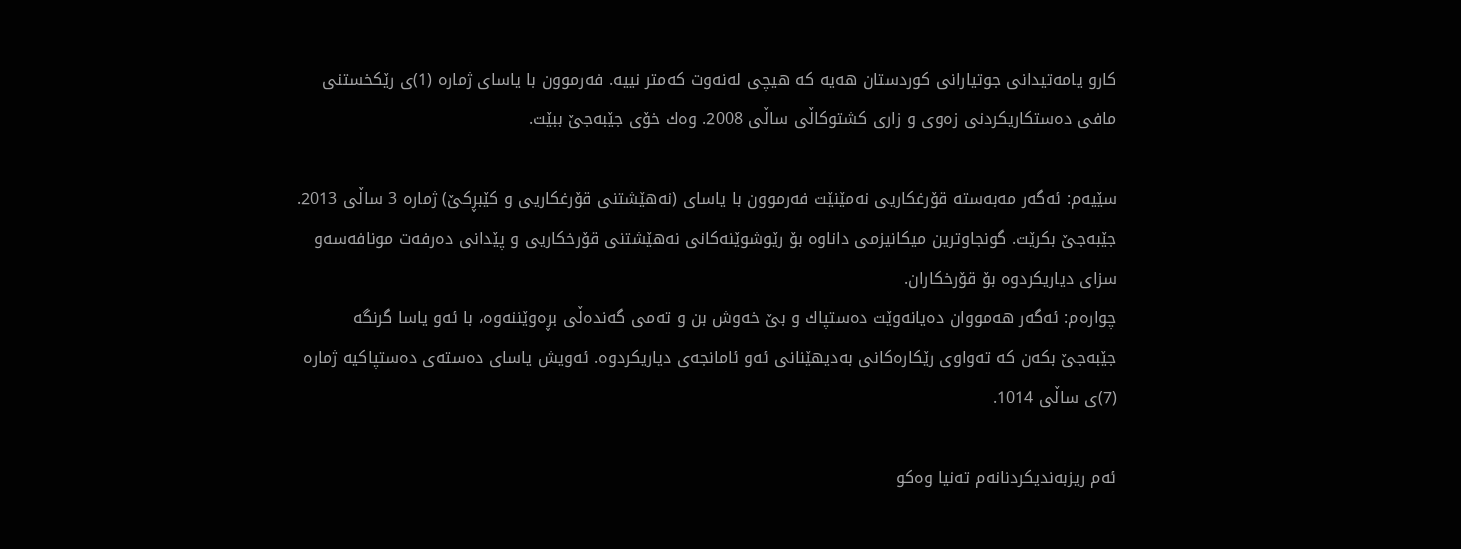كارو یامه‌تیدانی‌ جوتیارانی‌ كوردستان هه‌یه‌ كه‌ هیچی‌ له‌نه‌وت كه‌متر نییه‌. فه‌رموون با یاسای‌ ژماره‌ (1)ی‌ رێكخستنی‌ مافی‌ ده‌ستكاریكردنی‌ زه‌وی‌ و زاری‌ كشتوكاڵی‌ ساڵی‌ 2008. وه‌ك خۆی‌ جێبه‌جێ‌ ببێت.

سێیه‌م: ئه‌گه‌ر مه‌به‌سته‌ قۆرغكاریی‌ نه‌مێنێت فه‌رموون با یاسای‌ (نه‌هێشتنی‌ قۆرغكاریی‌ و كێبڕكێ‌) ژماره‌ 3 ساڵی‌ 2013. جێبه‌جێ‌ بكرێت. گونجاوترین میكانیزمی‌ داناوه‌ بۆ رێوشوێنه‌كانی‌ نه‌هێشتنی‌ قۆرخكاریی‌ و پێدانی‌ ده‌رفه‌ت مونافه‌سه‌و سزای‌ دیاریكردوه‌ بۆ قۆرخكاران.
چواره‌م: ئه‌گه‌ر هه‌مووان ده‌یانه‌وێت ده‌ستپاك و بێ‌ خه‌وش بن و ته‌می‌ گه‌نده‌ڵی‌ بڕه‌وێننه‌وه‌، با ئه‌و یاسا گرنگه‌ جێبه‌جێ‌ بكه‌ن كه‌ ته‌واوی‌ رێكاره‌كانی‌ به‌دیهێنانی‌ ئه‌و ئامانجه‌ی‌ دیاریكردوه‌. ئه‌ویش یاسای‌ ده‌سته‌ی‌ ده‌ستپاكیه‌ ژماره‌ (7)ی‌ ساڵی‌ 1014.

ئه‌م ریزبه‌ندیكردنانه‌م ته‌نیا وه‌كو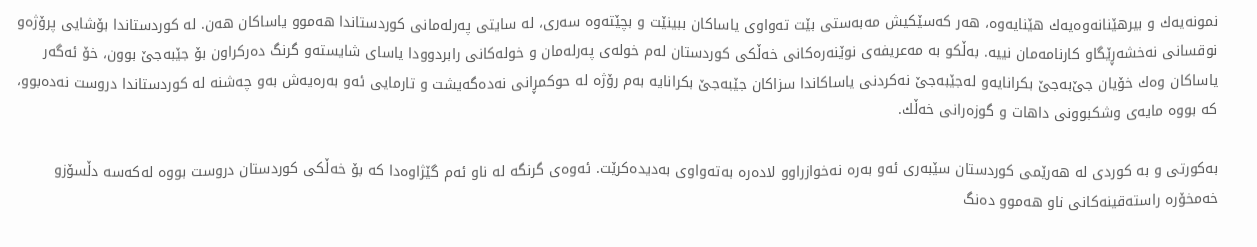نمونه‌یه‌ك و بیرهێنانه‌وه‌یه‌ك هێنایه‌وه‌، هه‌ر كه‌سێكیش مه‌به‌ستی‌ بێت ته‌واوی‌ یاساكان ببینێت و بچێته‌وه‌ سه‌ری‌، له‌ سایتی‌ په‌رله‌مانی‌ كوردستاندا هه‌موو یاساكان هه‌ن. له‌ كوردستاندا بۆشایی‌ پرۆژه‌و نوقسانی‌ نه‌خشه‌ڕێگاو كارنامه‌مان نییه‌. به‌ڵكو به‌ مه‌عریفه‌ی‌ نوێنه‌ره‌كانی‌ خه‌ڵكی‌ كوردستان له‌م خوله‌ی‌ په‌رله‌مان و خوله‌كانی‌ رابردوودا یاسای‌ شایسته‌و گرنگ ده‌ركراون بۆ جێبه‌جێ‌ بوون، خۆ ئه‌گه‌ر یاساكان وه‌ك خۆیان جێ‌به‌جێ‌ بكرانایه‌و له‌جێبه‌جێ‌ نه‌كردنی‌ یاساكاندا سزاكان جێبه‌جێ‌ بكرانایه‌ به‌م رۆژه‌ له‌ حوكمڕانی‌ نه‌ده‌گه‌یشت و تارمایی‌ ئه‌و به‌ره‌یه‌ش به‌و چه‌شنه‌ له‌ كوردستاندا دروست نه‌ده‌بوو، كه‌ بووه‌ مایه‌ی‌ وشكبوونی‌ داهات و گوزه‌رانی‌ خه‌ڵك.

به‌كورتی‌ و به‌ كوردی‌ له‌ هه‌رێمی‌ كوردستان سێبه‌ری‌ ئه‌و به‌ره‌ نه‌خوازراوو لاده‌ره‌ به‌ته‌واوی‌ به‌دیده‌كرێت. ئه‌وه‌ی‌ گرنگه‌ له‌ ناو ئه‌م گێژاوه‌دا كه‌ بۆ خه‌ڵكی‌ كوردستان دروست بووه‌ له‌كه‌سه‌ دڵسۆزو خه‌مخۆره‌ راسته‌قینه‌كانی‌ ناو هه‌موو ده‌نگ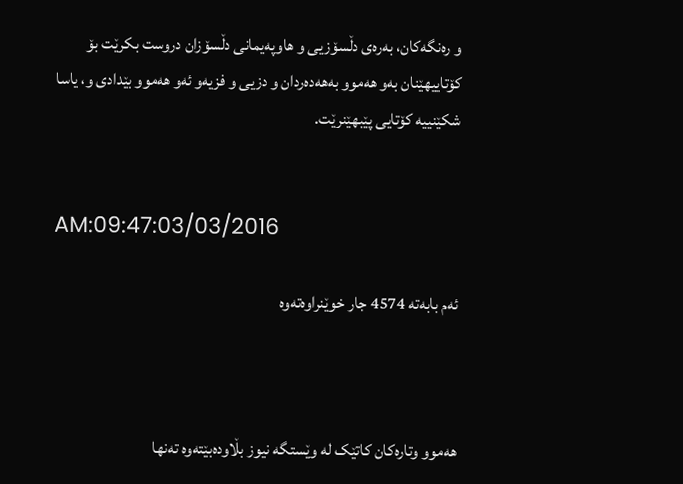و ره‌نگه‌كان، به‌ره‌ی‌ دڵسۆزیی‌ و هاوپه‌یمانی‌ دڵسۆزان دروست بكرێت بۆ كۆتاییهێنان به‌و هه‌موو به‌هه‌ده‌ردان و دزیی‌ و فزیه‌و ئه‌و هه‌موو بێدادی‌ و، یاسا شكێنییه‌ كۆتایی‌ پێبهێنرێت.


AM:09:47:03/03/2016

ئه‌م بابه‌ته 4574 جار خوێنراوه‌ته‌وه‌‌



هەموو وتارەکان کاتێک لە وێستگە نیوز بڵاودەبێتەوە تەنها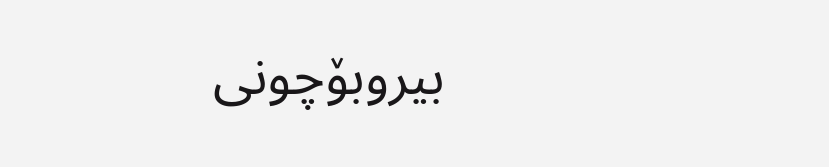بیروبۆچونی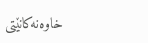خاوەنەکانێتی